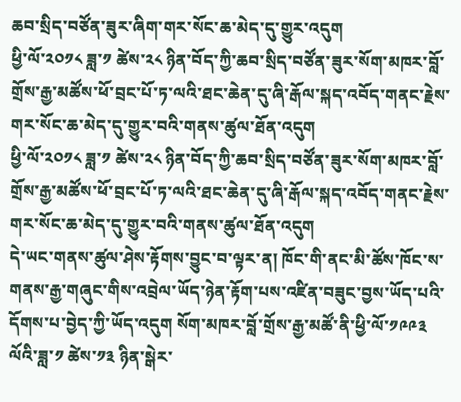ཆབ་སྲིད་བཙོན་ཟུར་ཞིག་གར་སོང་ཆ་མེད་དུ་གྱུར་འདུག
ཕྱི་ལོ་༢༠༡༨ ཟླ་༡ ཚེས་༢༨ ཉིན་བོད་ཀྱི་ཆབ་སྲིད་བཙོན་ཟུར་སོག་མཁར་བློ་གྲོས་རྒྱ་མཚོས་ཕོ་བྲང་པོ་ཏ་ལའི་ཐང་ཆེན་དུ་ཞི་རྒོལ་སྐད་འབོད་གནང་རྗེས་གར་སོང་ཆ་མེད་དུ་གྱུར་བའི་གནས་ཚུལ་ཐོན་འདུག
ཕྱི་ལོ་༢༠༡༨ ཟླ་༡ ཚེས་༢༨ ཉིན་བོད་ཀྱི་ཆབ་སྲིད་བཙོན་ཟུར་སོག་མཁར་བློ་གྲོས་རྒྱ་མཚོས་ཕོ་བྲང་པོ་ཏ་ལའི་ཐང་ཆེན་དུ་ཞི་རྒོལ་སྐད་འབོད་གནང་རྗེས་གར་སོང་ཆ་མེད་དུ་གྱུར་བའི་གནས་ཚུལ་ཐོན་འདུག
དེ་ཡང་གནས་ཚུལ་ཤེས་རྟོགས་བྱུང་བ་ལྟར་ན། ཁོང་གི་ནང་མི་ཚོས་ཁོང་ས་གནས་རྒྱ་གཞུང་གིས་འབྲེལ་ཡོད་ཉེན་རྟོག་པས་འཛིན་བཟུང་བྱས་ཡོད་པའི་དོགས་པ་བྱེད་ཀྱི་ཡོད་འདུག སོག་མཁར་བློ་གྲོས་རྒྱ་མཚོ་ནི་ཕྱི་ལོ་༡༩༩༣ ལོའི་ཟླ་༡ ཚེས་༡༣ ཉིན་སྒེར་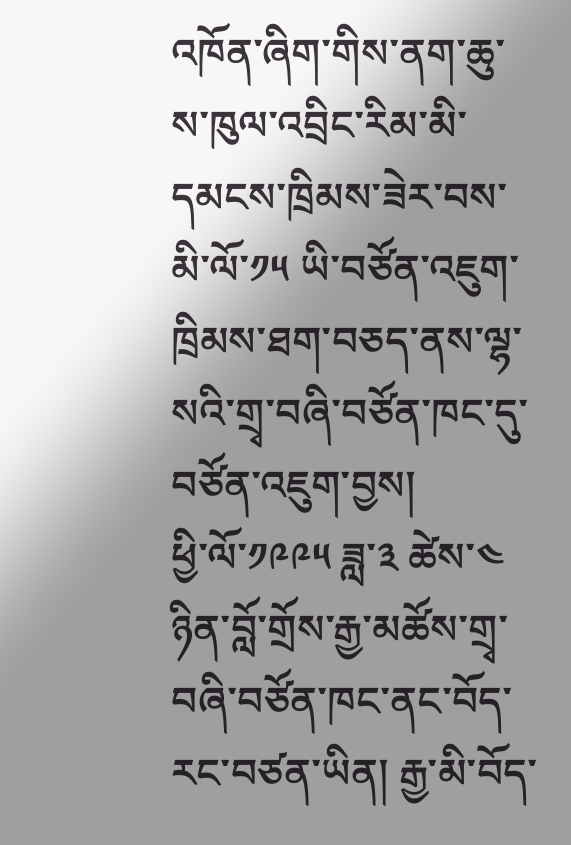འཁོན་ཞིག་གིས་ནག་ཆུ་ས་ཁུལ་འབྲིང་རིམ་མི་དམངས་ཁྲིམས་ཟེར་བས་མི་ལོ་༡༥ ཡི་བཙོན་འཇུག་ཁྲིམས་ཐག་བཅད་ནས་ལྷ་སའི་གྲྭ་བཞི་བཙོན་ཁང་དུ་བཙོན་འཇུག་བྱས།
ཕྱི་ལོ་༡༩༩༥ ཟླ་༣ ཚེས་༤ ཉིན་བློ་གྲོས་རྒྱ་མཚོས་གྲྭ་བཞི་བཙོན་ཁང་ནང་བོད་རང་བཙན་ཡིན། རྒྱ་མི་བོད་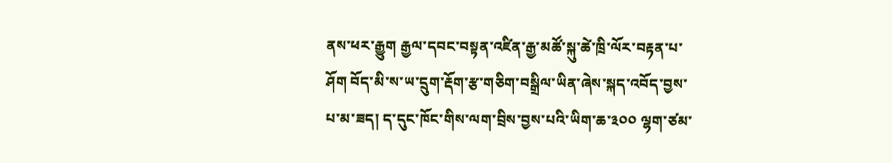ནས་ཕར་རྒྱུག རྒྱལ་དབང་བསྟན་འཛིན་རྒྱ་མཚོ་སྐུ་ཚེ་ཁྲི་ལོར་བརྟན་པ་ཤོག བོད་མི་ས་ཡ་དྲུག་རྡོག་རྩ་གཅིག་བསྒྲིལ་ཡིན་ཞེས་སྐད་འབོད་བྱས་པ་མ་ཟད། ད་དུང་ཁོང་གིས་ལག་བྲིས་བྱས་པའི་ཡིག་ཆ་༣༠༠ ལྷག་ཙམ་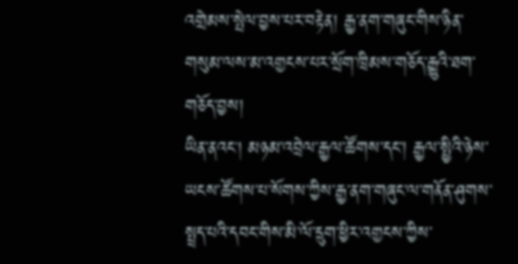འགྲེམས་སྤེལ་བྱས་པར་བརྟེན། རྒྱ་ནག་གཞུང་གིས་ཉིན་གསུམ་ལས་མ་འགྱངས་པར་སྲོག་ཁྲིམས་གཅོད་རྒྱུའི་ཐག་གཅོད་བྱས།
ཡིན་ནའང། མཉམ་འབྲེལ་རྒྱལ་ཚོགས་དང་། རྒྱལ་སྤྱིའི་ཉེས་ཡངས་ཚོགས་པ་སོགས་ཀྱིས་རྒྱ་ནག་གཞུང་ལ་གནོན་ཤུགས་སྤྲད་པའི་དབང་གིས་མི་ལོ་དྲུག་ཕྱིར་འགྱངས་ཀྱིས་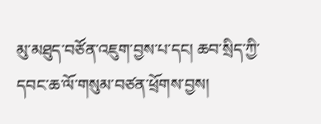མུ་མཐུད་བཙོན་འཇུག་བྱས་པ་དང། ཆབ་སྲིད་ཀྱི་དབང་ཆ་ལོ་གསུམ་བཙན་ཕྲོགས་བྱས།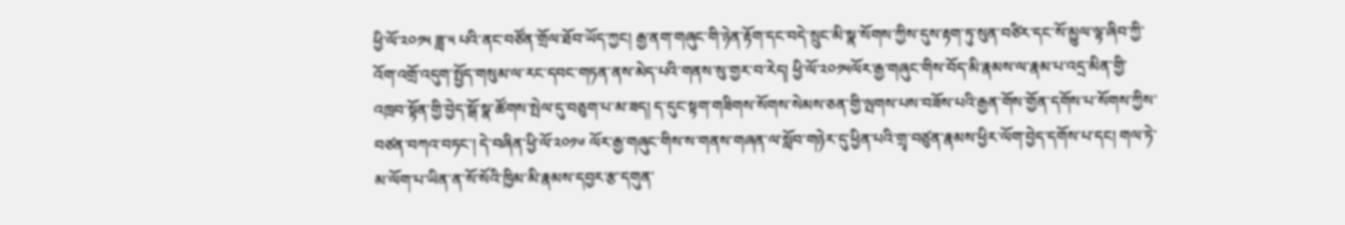ཕྱི་ལོ་༢༠༡༥ ཟླ་༥ པའི་ནང་བཙོན་གྲོལ་ཐོབ་ཡོད་ཀྱང། རྒྱ་ནག་གཞུང་གི་ཉེན་རྟོག་དང་བདེ་སྲུང་མི་སྣ་སོགས་ཀྱིས་དུས་རྟག་ཏུ་སུན་བཙིར་དང་སོ་མྱུལ་ལྟ་ཞིབ་ཀྱི་འོག་འགྲོ་འདུག་སྤྱོད་གསུམ་ལ་རང་དབང་གཏན་ནས་མེད་པའི་གནས་སུ་གྱར་བ་རེད། ཕྱི་ལོ་༢༠༡༥ལོར་རྒྱ་གཞུང་གིས་བོད་མི་རྣམས་ལ་རྣམ་པ་འདྲ་མིན་གྱི་འཁྲབ་སྟོན་གྱི་བྱེད་སྒོ་སྣ་ཚོགས་སྤེལ་དུ་བཅུག་པ་མ་ཟད། ད་དུང་སྟག་གཟིགས་སོགས་སེམས་ཅན་གྱི་ལྤགས་པས་བཟོས་པའི་རྒྱན་གོས་གྱོན་དགོས་པ་སོགས་ཀྱིས་བཙན་བཀའ་བཏང་། དེ་བཞིན་ཕྱི་ལོ་༢༠༡༦ ལོར་རྒྱ་གཞུང་གིས་ས་གནས་གཞན་ལ་སློབ་གཉེར་དུ་ཕྱིན་པའི་གྲྭ་བཙུན་རྣམས་ཕྱིར་ལོག་བྱེད་དགོས་པ་དང། གལ་ཏེ་མ་ལོག་པ་ཡིན་ན་སོ་སོའི་ཁྱིམ་མི་རྣམས་དབྱར་རྩ་དགུན་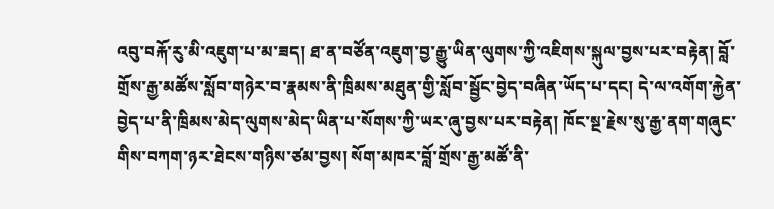འབུ་བརྐོ་རུ་མི་འཇུག་པ་མ་ཟད། ཐ་ན་བཙོན་འཇུག་བྱ་རྒྱུ་ཡིན་ལུགས་ཀྱི་འཇིགས་སྐུལ་བྱས་པར་བརྟེན། བློ་གྲོས་རྒྱ་མཚོས་སློབ་གཉེར་བ་རྣམས་ནི་ཁྲིམས་མཐུན་གྱི་སློབ་སྦྱོང་བྱེད་བཞིན་ཡོད་པ་དང། དེ་ལ་འགོག་རྐྱེན་བྱེད་པ་ནི་ཁྲིམས་མེད་ལུགས་མེད་ཡིན་པ་སོགས་ཀྱི་ཡར་ཞུ་བྱས་པར་བརྟེན། ཁོང་སྔ་རྗེས་སུ་རྒྱ་ནག་གཞུང་གིས་བཀག་ཉར་ཐེངས་གཉིས་ཙམ་བྱས། སོག་མཁར་བློ་གྲོས་རྒྱ་མཚོ་ནི་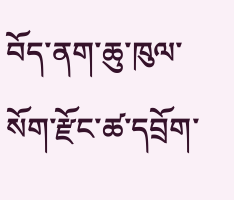བོད་ནག་ཆུ་ཁུལ་སོག་རྫོང་ཚ་དབྲོག་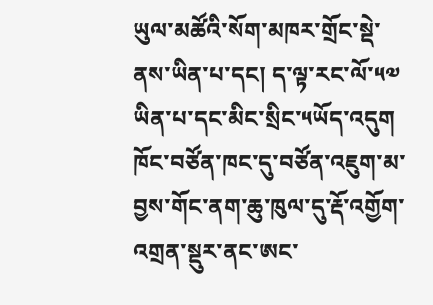ཡུལ་མཚོའི་སོག་མཁར་གྲོང་སྡེ་ནས་ཡིན་པ་དང། ད་ལྟ་རང་ལོ་༥༧ ཡིན་པ་དང་མིང་སྲིང་༥ཡོད་འདུག ཁོང་བཙོན་ཁང་དུ་བཙོན་འཇུག་མ་བྱས་གོང་ནག་ཆུ་ཁུལ་དུ་རྡོ་འགྱོག་འགྲན་སྡུར་ནང་ཨང་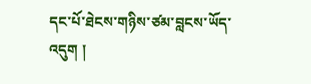དང་པོ་ཐེངས་གཉིས་ཙམ་བླངས་ཡོད་འདུག །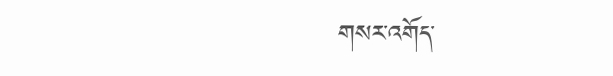གསར་འགོད་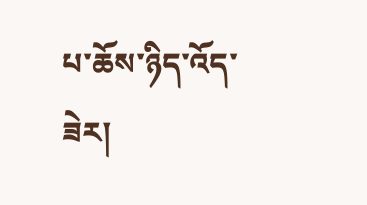པ་ཆོས་ཉིད་འོད་ཟེར།